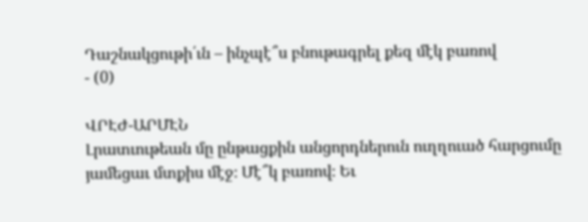Դաշնակցութի՛ւն – ինչպէ՞ս բնութագրել քեզ մէկ բառով
- (0)

ՎՐԷԺ-ԱՐՄԷՆ
Լրատւութեան մը ընթացքին անցորդներուն ուղղուած հարցումը յամեցաւ մտքիս մէջ։ Մէ՞կ բառով։ Եւ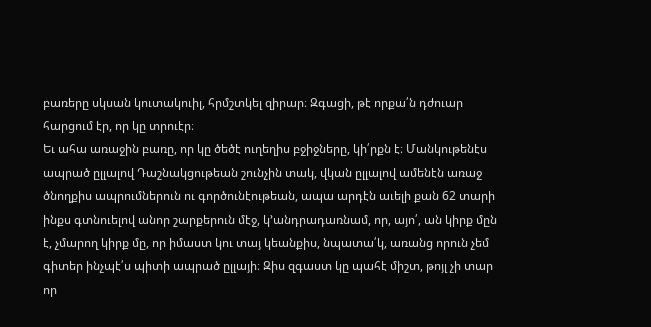բառերը սկսան կուտակուիլ, հրմշտկել զիրար։ Զգացի, թէ որքա՛ն դժուար հարցում էր, որ կը տրուէր։
Եւ ահա առաջին բառը, որ կը ծեծէ ուղեղիս բջիջները, կի՛րքն է։ Մանկութենէս ապրած ըլլալով Դաշնակցութեան շունչին տակ, վկան ըլլալով ամենէն առաջ ծնողքիս ապրումներուն ու գործունէութեան, ապա արդէն աւելի քան 62 տարի ինքս գտնուելով անոր շարքերուն մէջ, կ՚անդրադառնամ, որ, այո՛, ան կիրք մըն է, չմարող կիրք մը, որ իմաստ կու տայ կեանքիս, նպատա՛կ, առանց որուն չեմ գիտեր ինչպէ՛ս պիտի ապրած ըլլայի։ Զիս զգաստ կը պահէ միշտ, թոյլ չի տար որ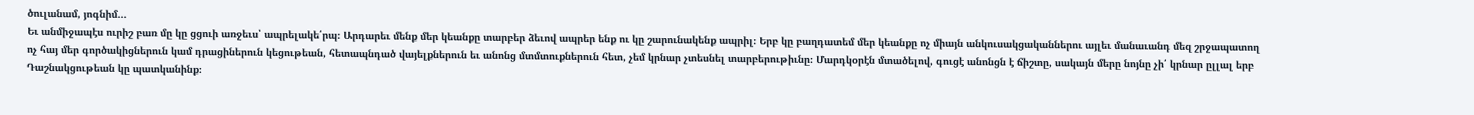ծուլանամ, յոգնիմ…
Եւ անմիջապէս ուրիշ բառ մը կը ցցուի առջեւս՝ ապրելակե՛րպ։ Արդարեւ մենք մեր կեանքը տարբեր ձեւով ապրեր ենք ու կը շարունակենք ապրիլ։ Երբ կը բաղդատեմ մեր կեանքը ոչ միայն անկուսակցականներու այլեւ մանաւանդ մեզ շրջապատող ոչ հայ մեր գործակիցներուն կամ դրացիներուն կեցութեան, հետապնդած վայելքներուն եւ անոնց մտմտուքներուն հետ, չեմ կրնար չտեսնել տարբերութիւնը։ Մարդկօրէն մտածելով, գուցէ անոնցն է ճիշտը, սակայն մերը նոյնը չի՛ կրնար ըլլալ երբ Դաշնակցութեան կը պատկանինք։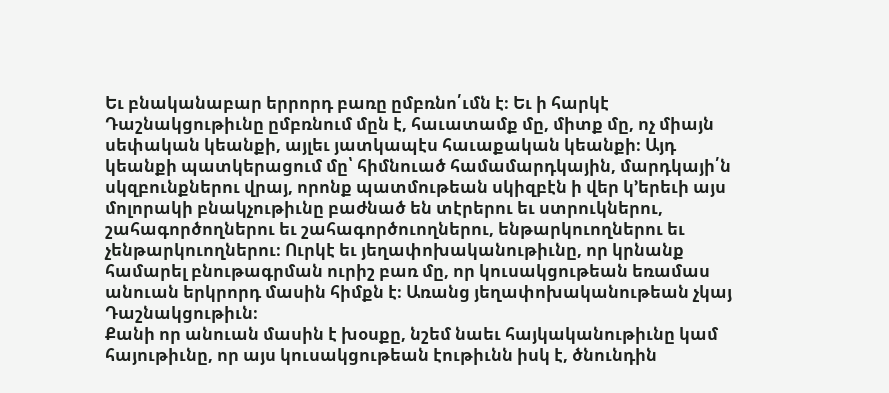Եւ բնականաբար երրորդ բառը ըմբռնո՛ւմն է։ Եւ ի հարկէ Դաշնակցութիւնը ըմբռնում մըն է, հաւատամք մը, միտք մը, ոչ միայն սեփական կեանքի, այլեւ յատկապէս հաւաքական կեանքի։ Այդ կեանքի պատկերացում մը՝ հիմնուած համամարդկային, մարդկայի՛ն սկզբունքներու վրայ, որոնք պատմութեան սկիզբէն ի վեր կ՚երեւի այս մոլորակի բնակչութիւնը բաժնած են տէրերու եւ ստրուկներու, շահագործողներու եւ շահագործուողներու, ենթարկուողներու եւ չենթարկուողներու։ Ուրկէ եւ յեղափոխականութիւնը, որ կրնանք համարել բնութագրման ուրիշ բառ մը, որ կուսակցութեան եռամաս անուան երկրորդ մասին հիմքն է։ Առանց յեղափոխականութեան չկայ Դաշնակցութիւն։
Քանի որ անուան մասին է խօսքը, նշեմ նաեւ հայկականութիւնը կամ հայութիւնը, որ այս կուսակցութեան էութիւնն իսկ է, ծնունդին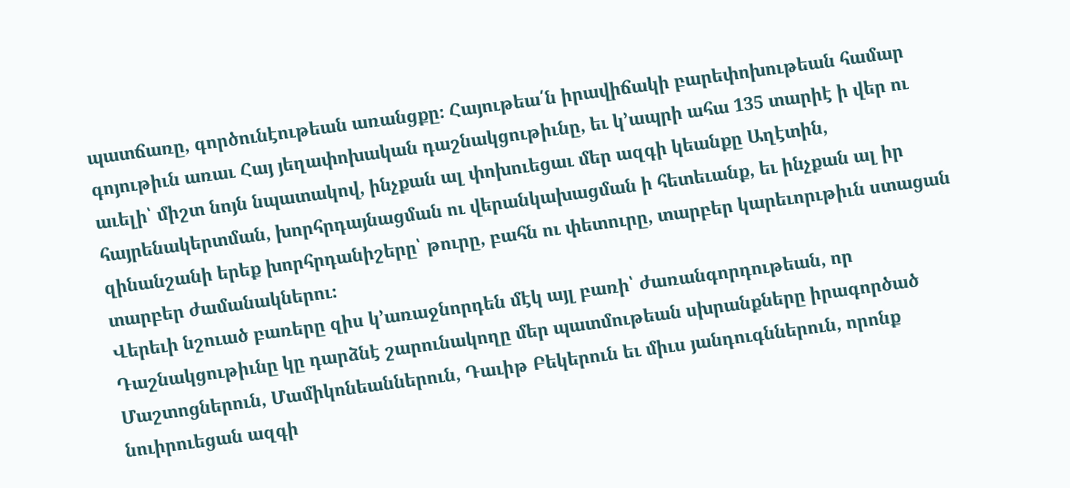պատճառը, գործունէութեան առանցքը։ Հայութեա՛ն իրավիճակի բարեփոխութեան համար գոյութիւն առաւ Հայ յեղափոխական դաշնակցութիւնը, եւ կ՚ապրի ահա 135 տարիէ ի վեր ու աւելի՝ միշտ նոյն նպատակով, ինչքան ալ փոխուեցաւ մեր ազգի կեանքը Աղէտին, հայրենակերտման, խորհրդայնացման ու վերանկախացման ի հետեւանք, եւ ինչքան ալ իր զինանշանի երեք խորհրդանիշերը՝ թուրը, բահն ու փետուրը, տարբեր կարեւորւթիւն ստացան տարբեր ժամանակներու։
Վերեւի նշուած բառերը զիս կ՚առաջնորդեն մէկ այլ բառի՝ ժառանգորդութեան, որ Դաշնակցութիւնը կը դարձնէ շարունակողը մեր պատմութեան սխրանքները իրագործած Մաշտոցներուն, Մամիկոնեաններուն, Դաւիթ Բեկերուն եւ միւս յանդուգններուն, որոնք նուիրուեցան ազգի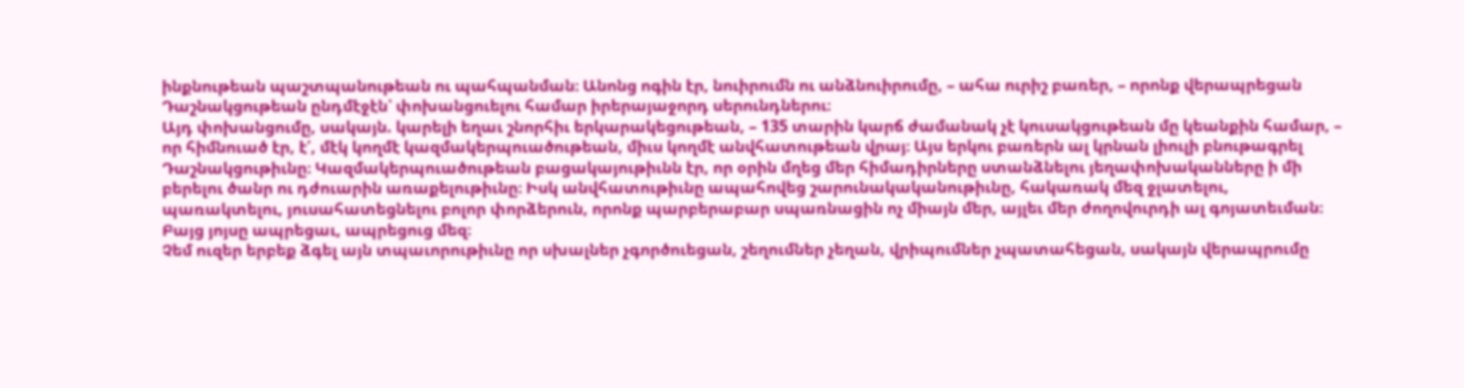ինքնութեան պաշտպանութեան ու պահպանման։ Անոնց ոգին էր, նուիրումն ու անձնուիրումը, – ահա ուրիշ բառեր, – որոնք վերապրեցան Դաշնակցութեան ընդմէջէն՝ փոխանցուելու համար իրերայաջորդ սերունդներու։
Այդ փոխանցումը, սակայն. կարելի եղաւ շնորհիւ երկարակեցութեան, – 135 տարին կարճ ժամանակ չէ կուսակցութեան մը կեանքին համար, – որ հիմնուած էր, է՛, մէկ կողմէ կազմակերպուածութեան, միւս կողմէ անվհատութեան վրայ։ Այս երկու բառերն ալ կրնան լիուլի բնութագրել Դաշնակցութիւնը։ Կազմակերպուածութեան բացակայութիւնն էր, որ օրին մղեց մեր հիմադիրները ստանձնելու յեղափոխականները ի մի բերելու ծանր ու դժուարին առաքելութիւնը։ Իսկ անվհատութիւնը ապահովեց շարունակականութիւնը, հակառակ մեզ ջլատելու, պառակտելու, յուսահատեցնելու բոլոր փորձերուն, որոնք պարբերաբար սպառնացին ոչ միայն մեր, այլեւ մեր ժողովուրդի ալ գոյատեւման։ Բայց յոյսը ապրեցաւ, ապրեցուց մեզ։
Չեմ ուզեր երբեք ձգել այն տպաւորութիւնը որ սխալներ չգործուեցան, շեղումներ չեղան, վրիպումներ չպատահեցան, սակայն վերապրումը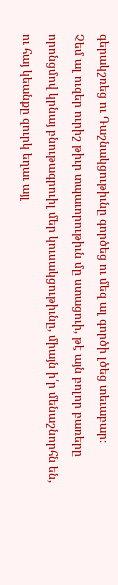գերակշռեց ու Դաշնակցութիւնը գործեց ու մեզ ալ գործի լծեց տեւաբար։
Չեմ ալ ուզեր ուրիշ թիւր տպաւորութիւն մը ստացուի, թէ այն բոլոր բառերը որոնցմով կրնայ բնութագրուիլ մեր կուսակցութիւնը, միայն ի՛ր մենաշնորհն են, ու հայ կեանքը զուրկ եղաւ այլ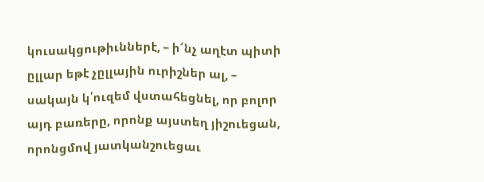կուսակցութիւններէ, – ի՜նչ աղէտ պիտի ըլլար եթէ չըլլային ուրիշներ ալ, – սակայն կ՛ուզեմ վստահեցնել, որ բոլոր այդ բառերը, որոնք այստեղ յիշուեցան, որոնցմով յատկանշուեցաւ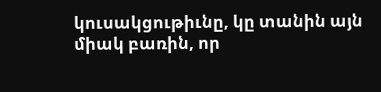կուսակցութիւնը, կը տանին այն միակ բառին, որ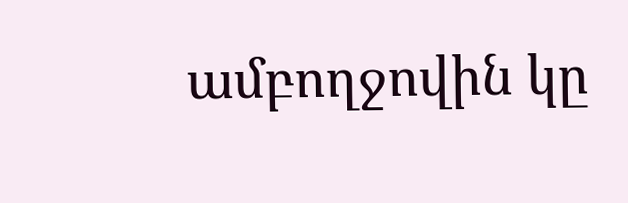ամբողջովին կը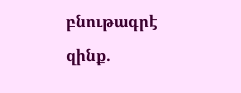բնութագրէ զինք.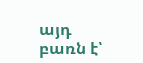այդ բառն է՝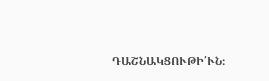ԴԱՇՆԱԿՑՈՒԹԻ՛ՒՆ։